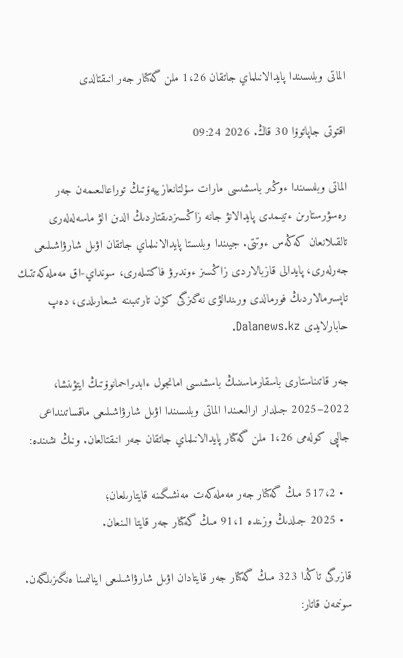الماتى وبلىسىندا پايدالانىلماي جاتقان 1،26 ملن گەكتار جەر انىقتالدى

اقتوتى جاپاتوۆا 30 قاڭ. 2026 09:24

الماتى وبلىسىندا ءوڭىر باسشىسى مارات سۇلتانعازييەۆتىڭ توراعالىعىمەن جەر رەسۋرستارىن ءتيىمدى پايدالانۋ جانە زاڭسىزدىقتاردىڭ الدىن الۋ ماسەلەلەرى تالقىلانعان كەڭەس ءوتتى. جيىندا وبلىستا پايدالانىلماي جاتقان اۋىل شارۋاشىلىعى جەرلەرى، پايدالى قازبالاردى زاڭسىز ءوندىرۋ فاكتىلەرى، سونداي-اق مەملەكەتتىك تاپسىرمالاردىڭ فورمالدى ورىندالۋى نەگىزگى كۇن تارتىبىنە شىعارىلدى، دەپ حابارلايدى Dalanews.kz.

جەر قاتىناستارى باسقارماسىنىڭ باسشىسى امانجول ءابدىراحمانوۆتىڭ ايتۋىنشا، 2022–2025 جىلدار ارالىعىندا الماتى وبلىسىندا اۋىل شارۋاشىلىعى ماقساتىنداعى جالپى كولەمى 1،26 ملن گەكتار پايدالانىلماي جاتقان جەر انىقتالعان. ونىڭ ىشىندە:

  • 517،2 مىڭ گەكتار جەر مەملەكەت مەنشىگىنە قايتارىلعان؛
  • 2025 جىلدىڭ وزىندە 91،1 مىڭ گەكتار جەر قايتا الىنعان.

قازىرگى تاڭدا 323 مىڭ گەكتار جەر قايتادان اۋىل شارۋاشىلىعى اينالىمىنا ەنگىزىلگەن. سونىمەن قاتار: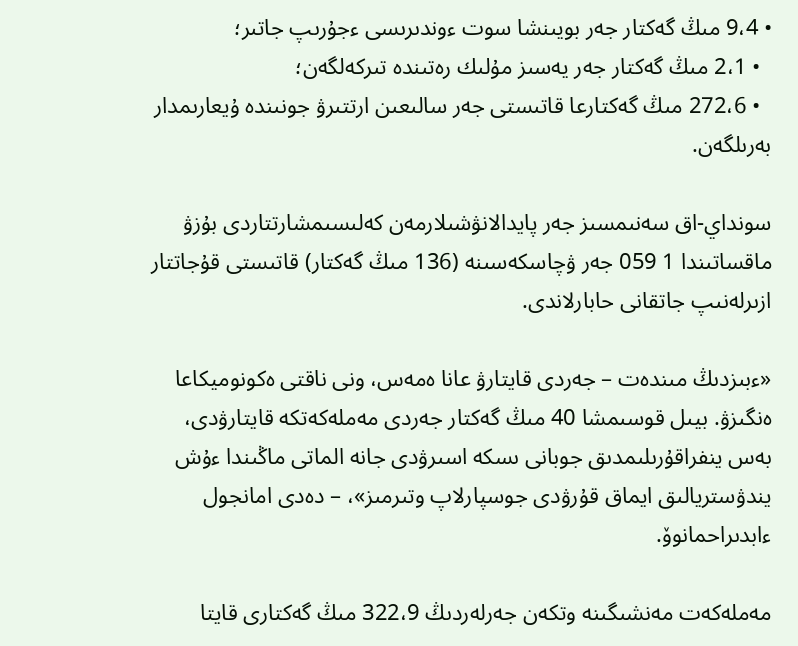• 9،4 مىڭ گەكتار جەر بويىنشا سوت ءوندىرىسى ءجۇرىپ جاتىر؛
  • 2،1 مىڭ گەكتار جەر يەسىز مۇلىك رەتىندە تىركەلگەن؛
  • 272،6 مىڭ گەكتارعا قاتىستى جەر سالىعىن ارتتىرۋ جونىندە ۇيعارىمدار بەرىلگەن.

سونداي-اق سەنىمسىز جەر پايدالانۋشىلارمەن كەلىسىمشارتتاردى بۇزۋ ماقساتىندا 1 059 جەر ۋچاسكەسىنە (136 مىڭ گەكتار) قاتىستى قۇجاتتار ازىرلەنىپ جاتقانى حابارلاندى.

«ءبىزدىڭ مىندەت – جەردى قايتارۋ عانا ەمەس، ونى ناقتى ەكونوميكاعا ەنگىزۋ. بيىل قوسىمشا 40 مىڭ گەكتار جەردى مەملەكەتكە قايتارۋدى، بەس ينفراقۇرىلىمدىق جوبانى ىسكە اسىرۋدى جانە الماتى ماڭىندا ءۇش يندۋستريالىق ايماق قۇرۋدى جوسپارلاپ وتىرمىز»، – دەدى امانجول ءابدىراحمانوۆ.

مەملەكەت مەنشىگىنە وتكەن جەرلەردىڭ 322،9 مىڭ گەكتارى قايتا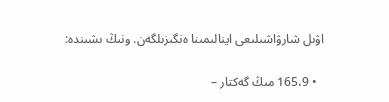اۋىل شارۋاشىلىعى اينالىمىنا ەنگىزىلگەن. ونىڭ ىشىندە:

  • 165،9 مىڭ گەكتار –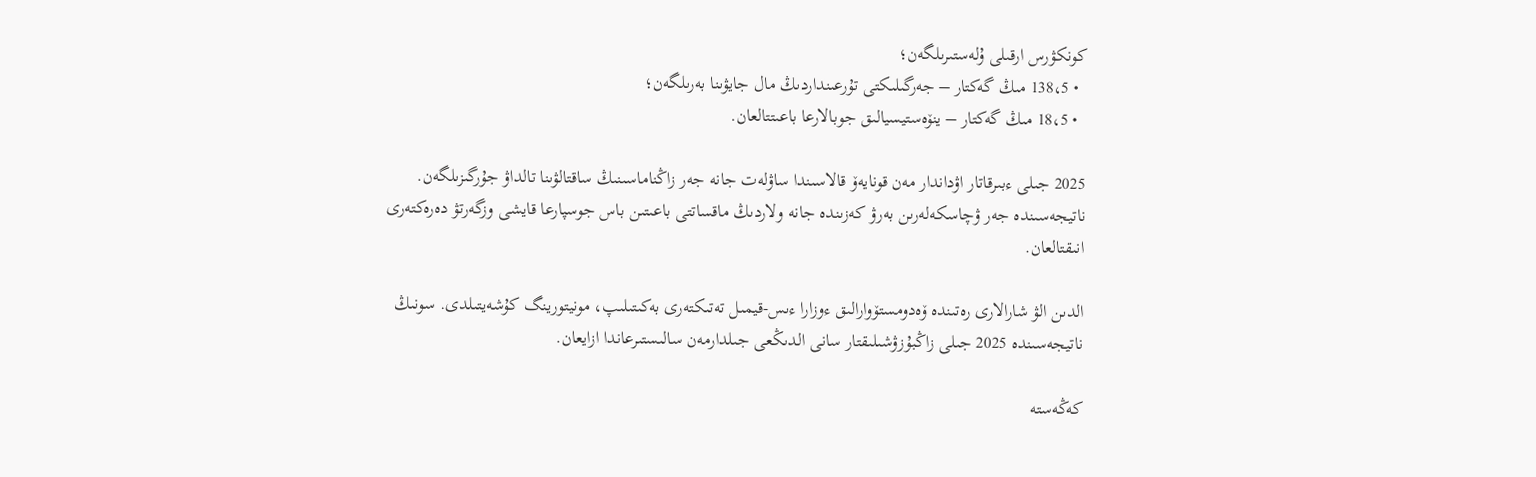كونكۋرس ارقىلى ۇلەستىرىلگەن؛
  • 138،5 مىڭ گەكتار – جەرگىلىكتى تۇرعىنداردىڭ مال جايۋىنا بەرىلگەن؛
  • 18،5 مىڭ گەكتار – ينۆەستيسيالىق جوبالارعا باعىتتالعان.

2025 جىلى ءبىرقاتار اۋداندار مەن قونايەۆ قالاسىندا ساۋلەت جانە جەر زاڭناماسىنىڭ ساقتالۋىنا تالداۋ جۇرگىزىلگەن. ناتيجەسىندە جەر ۋچاسكەلەرىن بەرۋ كەزىندە جانە ولاردىڭ ماقساتتى باعىتىن باس جوسپارعا قايشى وزگەرتۋ دەرەكتەرى انىقتالعان.

الدىن الۋ شارالارى رەتىندە ۆەدومستۆوارالىق ءوزارا ءىس-قيمىل تەتىكتەرى بەكىتىلىپ، مونيتورينگ كۇشەيتىلدى. سونىڭ ناتيجەسىندە 2025 جىلى زاڭبۇزۋشىلىقتار سانى الدىڭعى جىلدارمەن سالىستىرعاندا ازايعان.

كەڭەستە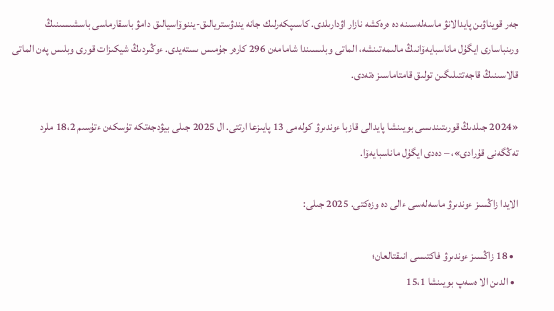جەر قويناۋىن پايدالانۋ ماسەلەسىنە دە ەرەكشە نازار اۋدارىلدى. كاسىپكەرلىك جانە يندۋستريالىق-يننوۆاسيالىق دامۋ باسقارماسى باسشىسىنىڭ ورىنباسارى ايگۇل ماناسبايەۆانىڭ مالىمەتىنشە، الماتى وبلىسىندا شامامەن 296 كارەر جۇمىس ىستەيدى. ءوڭىردىڭ شيكىزات قورى وبلىس پەن الماتى قالاسىنىڭ قاجەتتىلىگىن تولىق قامتاماسىز ەتەدى.

«2024 جىلدىڭ قورىتىندىسى بويىنشا پايدالى قازبا ءوندىرۋ كولەمى 13 پايىزعا ارتتى. ال 2025 جىلى بيۋدجەتكە تۇسكەن ءتۇسىم 18،2 ملرد تەڭگەنى قۇرادى»، – دەدى ايگۇل ماناسبايەۆا.

الايدا زاڭسىز ءوندىرۋ ماسەلەسى ءالى دە وزەكتى. 2025 جىلى:

  • 18 زاڭسىز ءوندىرۋ فاكتىسى انىقتالعان؛
  • الدىن الا ەسەپ بويىنشا 15،1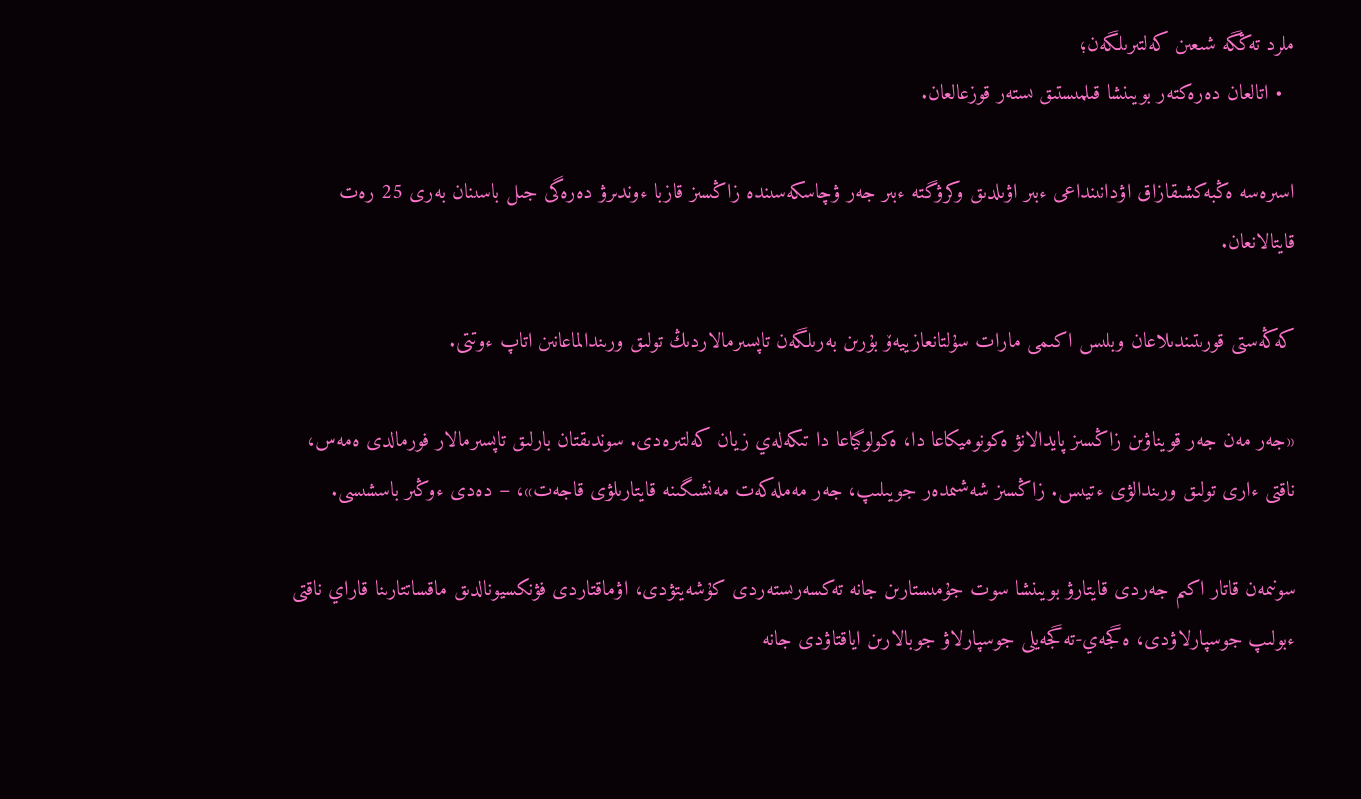ملرد تەڭگە شىعىن كەلتىرىلگەن؛
  • اتالعان دەرەكتەر بويىنشا قىلمىستىق ىستەر قوزعالعان.

اسىرەسە ەڭبەكشىقازاق اۋدانىنداعى ءبىر اۋىلدىق وكرۋگتە ءبىر جەر ۋچاسكەسىندە زاڭسىز قازبا ءوندىرۋ دەرەگى جىل باسىنان بەرى 25 رەت قايتالانعان.

كەڭەستى قورىتىندىلاعان وبلىس اكىمى مارات سۇلتانعازييەۆ بۇرىن بەرىلگەن تاپسىرمالاردىڭ تولىق ورىندالماعانىن اتاپ ءوتتى.

«جەر مەن جەر قويناۋىن زاڭسىز پايدالانۋ ەكونوميكاعا دا، ەكولوگياعا دا تىكەلەي زيان كەلتىرەدى. سوندىقتان بارلىق تاپسىرمالار فورمالدى ەمەس، ناقتى ءارى تولىق ورىندالۋى ءتيىس. زاڭسىز شەشىمدەر جويىلىپ، جەر مەملەكەت مەنشىگىنە قايتارىلۋى قاجەت»، – دەدى ءوڭىر باسشىسى.

سونىمەن قاتار اكىم جەردى قايتارۋ بويىنشا سوت جۇمىستارىن جانە تەكسەرىستەردى كۇشەيتۋدى، اۋماقتاردى فۋنكسيونالدىق ماقساتتارىنا قاراي ناقتى ءبولىپ جوسپارلاۋدى، ەگجەي-تەگجەيلى جوسپارلاۋ جوبالارىن اياقتاۋدى جانە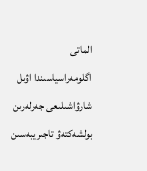الماتى اگلومەراسياسىندا اۋىل شارۋاشىلىعى جەرلەرىن بولشەكتەۋ تاجىريبەسىن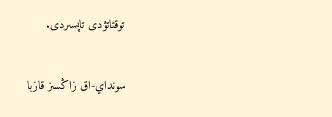توقتاتۋدى تاپسىردى.

سونداي-اق زاڭسىز قازبا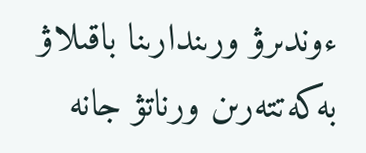ءوندىرۋ ورىندارىنا باقىلاۋ بەكەتتەرىن ورناتۋ جانە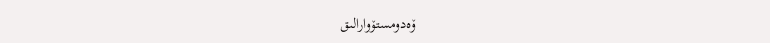ۆەدومستۆوارالىق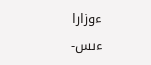ءوزارا ءىس-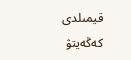قيمىلدى كەڭەيتۋ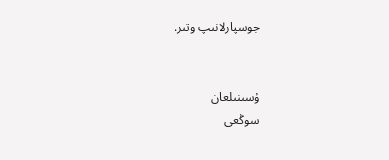جوسپارلانىپ وتىر.


ۇسىنىلعان
سوڭعى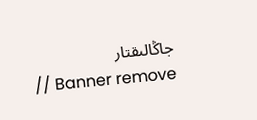جاڭالىقتار
// Banner remove